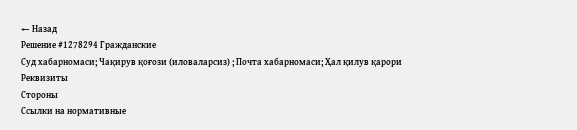← Назад
Решение #1278294 Гражданские
Суд хабарномаси; Чақирув қоғози (иловаларсиз) ; Почта хабарномаси; Ҳал қилув қарори
Реквизиты
Стороны
Ссылки на нормативные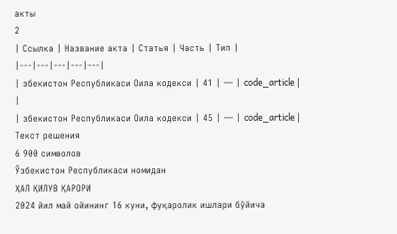акты
2
| Ссылка | Название акта | Статья | Часть | Тип |
|---|---|---|---|---|
| збекистон Республикаси Оила кодекси | 41 | — | code_article | |
| збекистон Республикаси Оила кодекси | 45 | — | code_article |
Текст решения
6 900 символов
Ўзбекистон Республикаси номидан
ҲАЛ ҚИЛУВ ҚАРОРИ
2024 йил май ойининг 16 куни, фуқаролик ишлари бўйича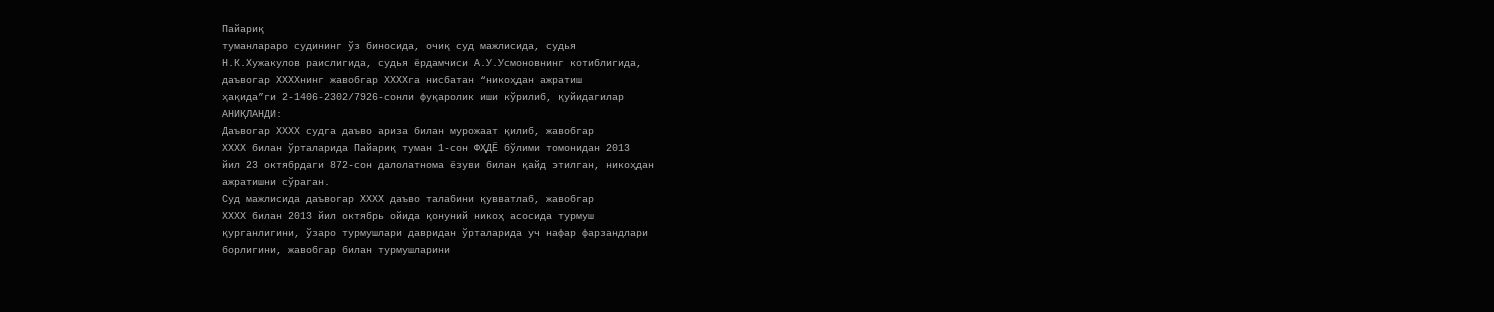Пайариқ
туманлараро судининг ўз биносида, очиқ суд мажлисида, судья
Н.К.Хужакулов раислигида, судья ёрдамчиси А.У.Усмоновнинг котиблигида,
даъвогар ХХХХнинг жавобгар ХХХХга нисбатан “никоҳдан ажратиш
ҳақида”ги 2-1406-2302/7926-сонли фуқаролик иши кўрилиб, қуйидагилар
АНИҚЛАНДИ:
Даъвогар ХХХХ судга даъво ариза билан мурожаат қилиб, жавобгар
ХХХХ билан ўрталарида Пайариқ туман 1-сон ФҲДЁ бўлими томонидан 2013
йил 23 октябрдаги 872-сон далолатнома ёзуви билан қайд этилган, никоҳдан
ажратишни сўраган.
Суд мажлисида даъвогар ХХХХ даъво талабини қувватлаб, жавобгар
ХХХХ билан 2013 йил октябрь ойида қонуний никоҳ асосида турмуш
қурганлигини, ўзаро турмушлари давридан ўрталарида уч нафар фарзандлари
борлигини, жавобгар билан турмушларини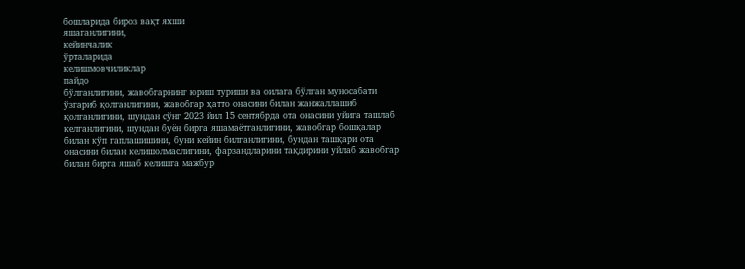бошларида бироз вақт яхши
яшаганлигини,
кейинчалик
ўрталарида
келишмовчиликлар
пайдо
бўлганлигини, жавобгарнинг юриш туриши ва оилага бўлган муносабати
ўзгариб қолганлигини, жавобгар ҳатто онасини билан жанжаллашиб
қолганлигини, шундан сўнг 2023 йил 15 сентябрда ота онасини уйига ташлаб
келганлигини, шундан буён бирга яшамаётганлигини, жавобгар бошқалар
билан кўп гаплашишини, буни кейин билганлигини, бундан ташқари ота
онасини билан келишолмаслигини, фарзандларини тақдирини уйлаб жавобгар
билан бирга яшаб келишга мажбур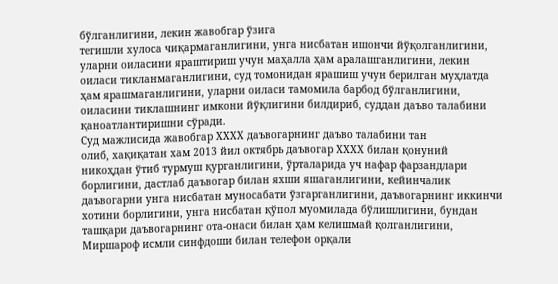бўлганлигини, лекин жавобгар ўзига
тегишли хулоса чиқармаганлигини, унга нисбатан ишончи йўқолганлигини,
уларни оиласини яраштириш учун маҳалла ҳам аралашганлигини, лекин
оиласи тикланмаганлигини, суд томонидан ярашиш учун берилган муҳлатда
ҳам ярашмаганлигини, уларни оиласи тамомила барбод бўлганлигини,
оиласини тиклашнинг имкони йўқлигини билдириб, суддан даъво талабини
қаноатлантиришни сўради.
Суд мажлисида жавобгар ХХХХ даъвогарнинг даъво талабини тан
олиб, хақиқатан хам 2013 йил октябрь даъвогар ХХХХ билан қонуний
никоҳдан ўтиб турмуш қурганлигини, ўрталарида уч нафар фарзандлари
борлигини, дастлаб даъвогар билан яхши яшаганлигини, кейинчалик
даъвогарни унга нисбатан муносабати ўзгарганлигини, даъвогарнинг иккинчи
хотини борлигини, унга нисбатан қўпол муомилада бўлишлигини, бундан
ташқари даъвогарнинг ота-онаси билан ҳам келишмай қолганлигини,
Миршароф исмли синфдоши билан телефон орқали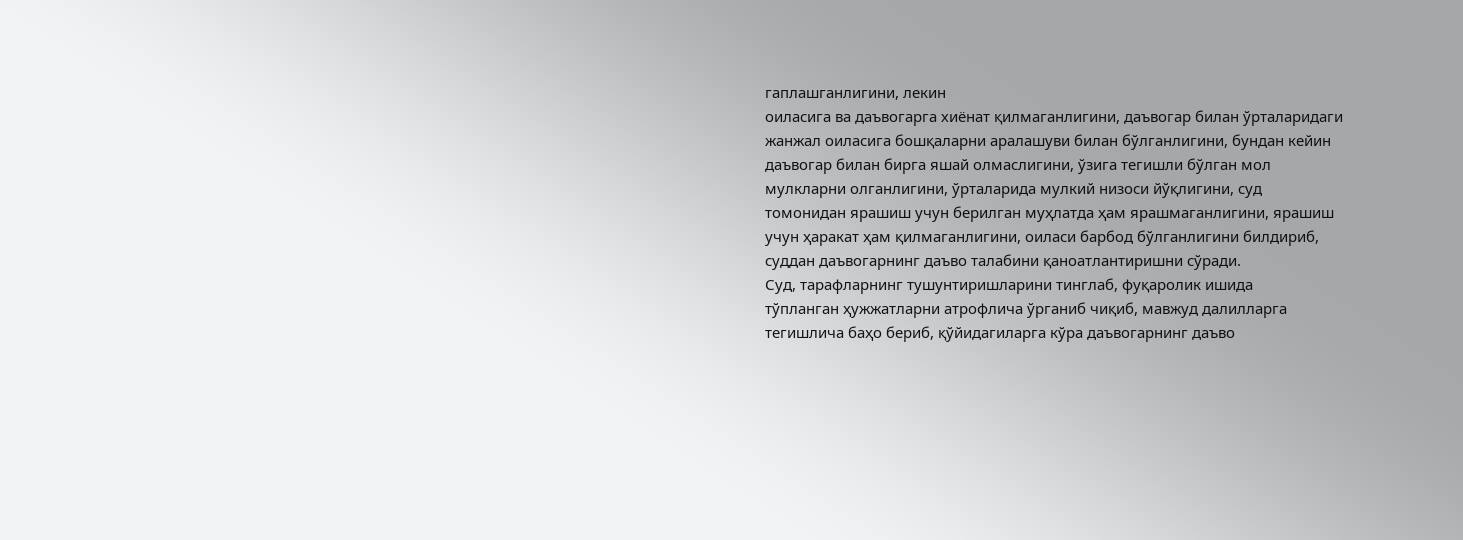гаплашганлигини, лекин
оиласига ва даъвогарга хиёнат қилмаганлигини, даъвогар билан ўрталаридаги
жанжал оиласига бошқаларни аралашуви билан бўлганлигини, бундан кейин
даъвогар билан бирга яшай олмаслигини, ўзига тегишли бўлган мол
мулкларни олганлигини, ўрталарида мулкий низоси йўқлигини, суд
томонидан ярашиш учун берилган муҳлатда ҳам ярашмаганлигини, ярашиш
учун ҳаракат ҳам қилмаганлигини, оиласи барбод бўлганлигини билдириб,
суддан даъвогарнинг даъво талабини қаноатлантиришни сўради.
Суд, тарафларнинг тушунтиришларини тинглаб, фуқаролик ишида
тўпланган ҳужжатларни атрофлича ўрганиб чиқиб, мавжуд далилларга
тегишлича баҳо бериб, қўйидагиларга кўра даъвогарнинг даъво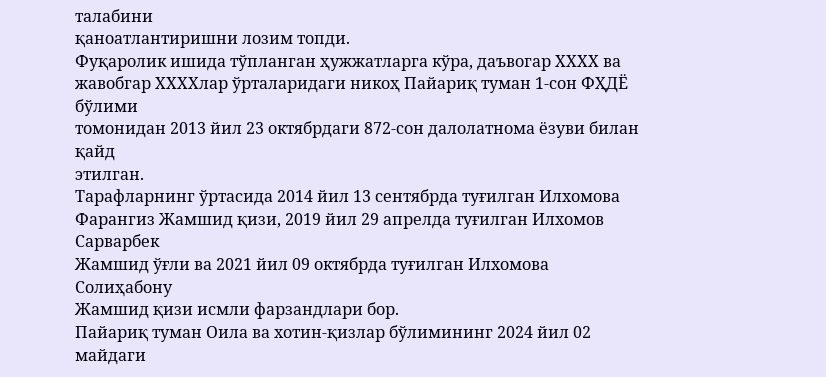талабини
қаноатлантиришни лозим топди.
Фуқаролик ишида тўпланган ҳужжатларга кўра, даъвогар ХХХХ ва
жавобгар ХХХХлар ўрталаридаги никоҳ Пайариқ туман 1-сон ФҲДЁ бўлими
томонидан 2013 йил 23 октябрдаги 872-сон далолатнома ёзуви билан қайд
этилган.
Тарафларнинг ўртасида 2014 йил 13 сентябрда туғилган Илхомова
Фарангиз Жамшид қизи, 2019 йил 29 апрелда туғилган Илхомов Сарварбек
Жамшид ўғли ва 2021 йил 09 октябрда туғилган Илхомова Солиҳабону
Жамшид қизи исмли фарзандлари бор.
Пайариқ туман Оила ва хотин-қизлар бўлимининг 2024 йил 02 майдаги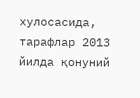хулосасида, тарафлар 2013 йилда қонуний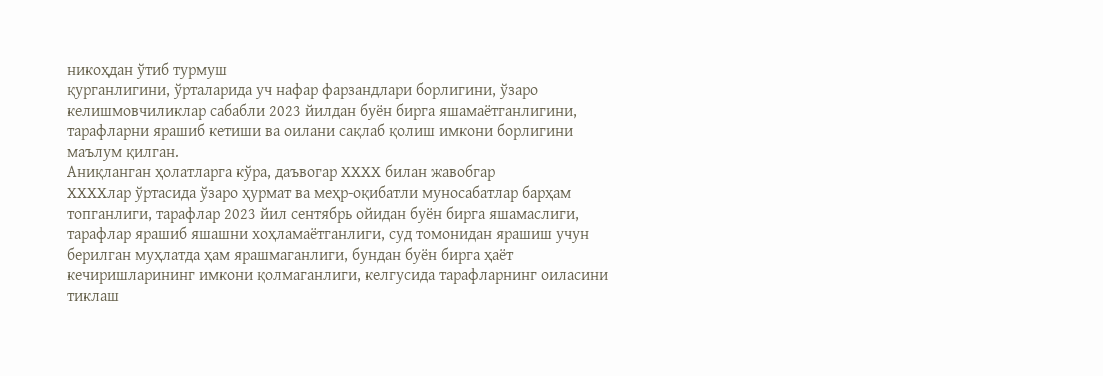никоҳдан ўтиб турмуш
қурганлигини, ўрталарида уч нафар фарзандлари борлигини, ўзаро
келишмовчиликлар сабабли 2023 йилдан буён бирга яшамаётганлигини,
тарафларни ярашиб кетиши ва оилани сақлаб қолиш имкони борлигини
маълум қилган.
Аниқланган ҳолатларга кўра, даъвогар ХХХХ билан жавобгар
ХХХХлар ўртасида ўзаро ҳурмат ва меҳр-оқибатли муносабатлар барҳам
топганлиги, тарафлар 2023 йил сентябрь ойидан буён бирга яшамаслиги,
тарафлар ярашиб яшашни хоҳламаётганлиги, суд томонидан ярашиш учун
берилган муҳлатда ҳам ярашмаганлиги, бундан буён бирга ҳаёт
кечиришларининг имкони қолмаганлиги, келгусида тарафларнинг оиласини
тиклаш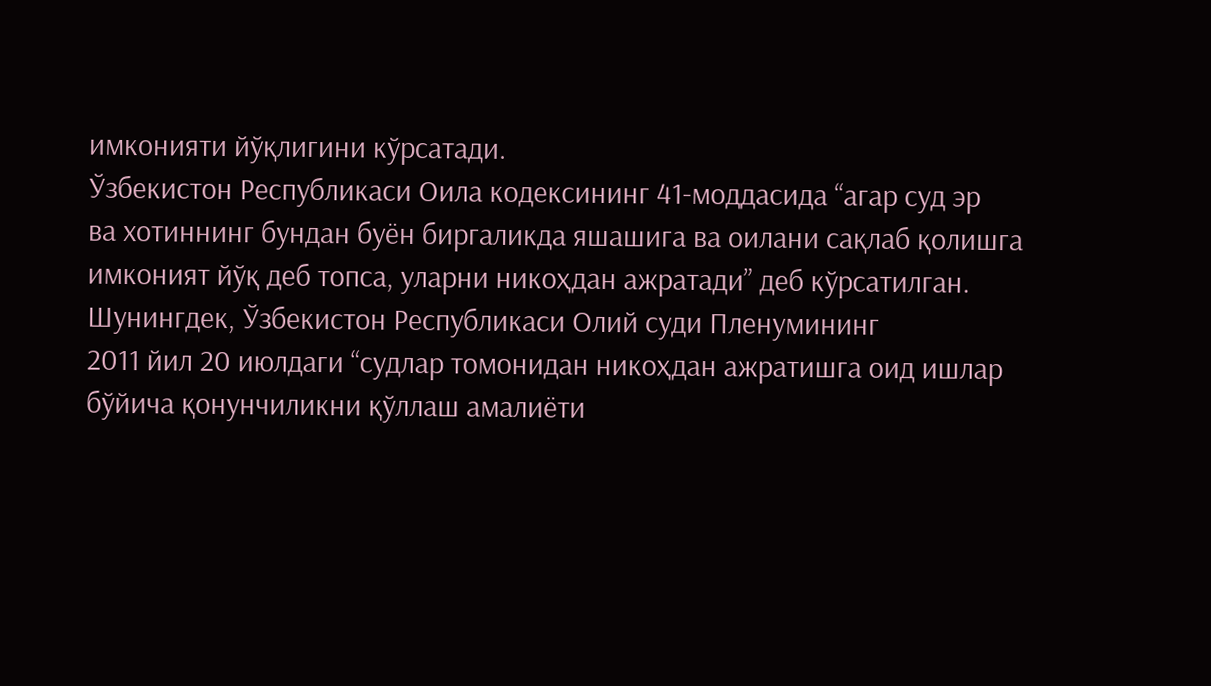имконияти йўқлигини кўрсатади.
Ўзбекистон Республикаси Оила кодексининг 41-моддасида “агар суд эр
ва хотиннинг бундан буён биргаликда яшашига ва оилани сақлаб қолишга
имконият йўқ деб топса, уларни никоҳдан ажратади” деб кўрсатилган.
Шунингдек, Ўзбекистон Республикаси Олий суди Пленумининг
2011 йил 20 июлдаги “судлар томонидан никоҳдан ажратишга оид ишлар
бўйича қонунчиликни қўллаш амалиёти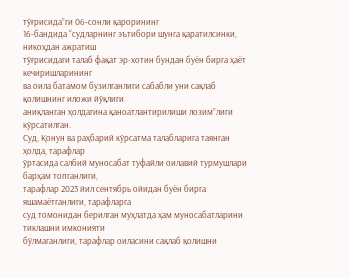тўғрисида”ги 06-сонли қарорининг
16-бандида “судларнинг эътибори шунга қаратилсинки, никоҳдан ажратиш
тўғрисидаги талаб фақат эр-хотин бундан буён бирга ҳаёт кечиришларининг
ва оила батамом бузилганлиги сабабли уни сақлаб қолишнинг иложи йўқлиги
аниқланган ҳолдагина қаноатлантирилиши лозим”лиги кўрсатилган.
Суд, Қонун ва раҳбарий кўрсатма талабларига таянган ҳолда, тарафлар
ўртасида салбий муносабат туфайли оилавий турмушлари барҳам топганлиги,
тарафлар 2023 йил сентябрь ойидан буён бирга яшамаётганлиги, тарафларга
суд томонидан берилган муҳлатда ҳам муносабатларини тиклашни имконияти
бўлмаганлиги, тарафлар оиласини сақлаб қолишни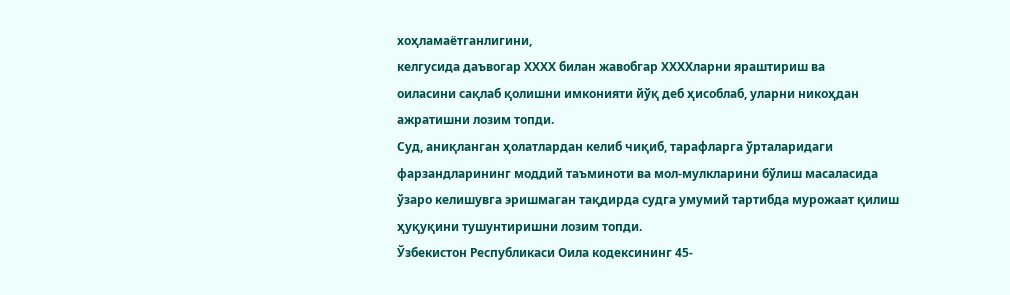хоҳламаётганлигини,
келгусида даъвогар ХХХХ билан жавобгар ХХХХларни яраштириш ва
оиласини сақлаб қолишни имконияти йўқ деб ҳисоблаб, уларни никоҳдан
ажратишни лозим топди.
Суд, аниқланган ҳолатлардан келиб чиқиб, тарафларга ўрталаридаги
фарзандларининг моддий таъминоти ва мол-мулкларини бўлиш масаласида
ўзаро келишувга эришмаган тақдирда судга умумий тартибда мурожаат қилиш
ҳуқуқини тушунтиришни лозим топди.
Ўзбекистон Республикаси Оила кодексининг 45-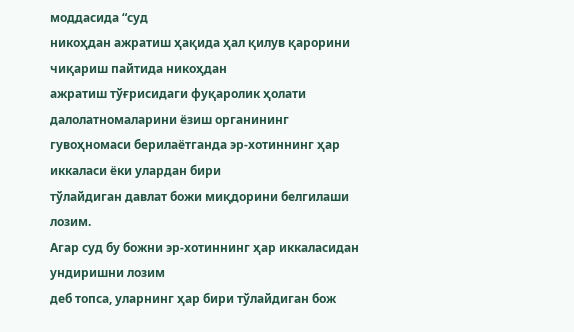моддасида “суд
никоҳдан ажратиш ҳақида ҳал қилув қарорини чиқариш пайтида никоҳдан
ажратиш тўғрисидаги фуқаролик ҳолати далолатномаларини ёзиш органининг
гувоҳномаси берилаётганда эр-хотиннинг ҳар иккаласи ёки улардан бири
тўлайдиган давлат божи миқдорини белгилаши лозим.
Агар суд бу божни эр-хотиннинг ҳар иккаласидан ундиришни лозим
деб топса, уларнинг ҳар бири тўлайдиган бож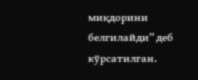миқдорини белгилайди” деб
кўрсатилган.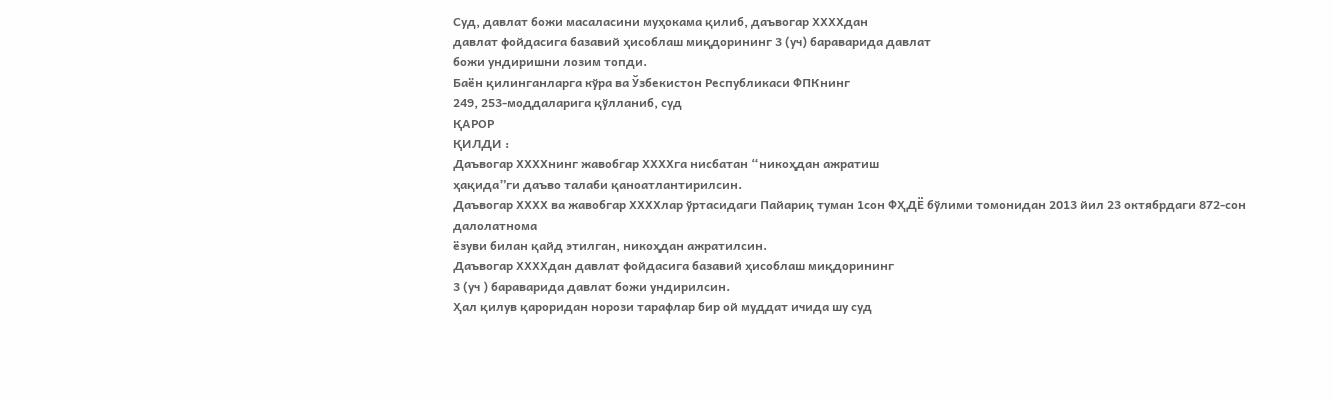Суд, давлат божи масаласини муҳокама қилиб, даъвогар ХХХХдан
давлат фойдасига базавий ҳисоблаш миқдорининг 3 (уч) бараварида давлат
божи ундиришни лозим топди.
Баён қилинганларга кўра ва Ўзбекистон Республикаси ФПКнинг
249, 253-моддаларига қўлланиб, суд
ҚАРОР
ҚИЛДИ :
Даъвогар ХХХХнинг жавобгар ХХХХга нисбатан “никоҳдан ажратиш
ҳақида”ги даъво талаби қаноатлантирилсин.
Даъвогар ХХХХ ва жавобгар ХХХХлар ўртасидаги Пайариқ туман 1сон ФҲДЁ бўлими томонидан 2013 йил 23 октябрдаги 872-сон далолатнома
ёзуви билан қайд этилган, никоҳдан ажратилсин.
Даъвогар ХХХХдан давлат фойдасига базавий ҳисоблаш миқдорининг
3 (уч ) бараварида давлат божи ундирилсин.
Ҳал қилув қароридан норози тарафлар бир ой муддат ичида шу суд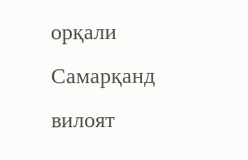орқали Самарқанд вилоят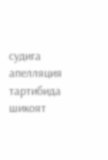судига апелляция тартибида шикоят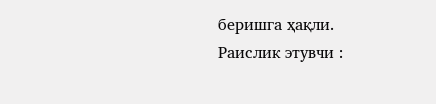беришга ҳақли.
Раислик этувчи :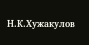Н.К.Хужакулов